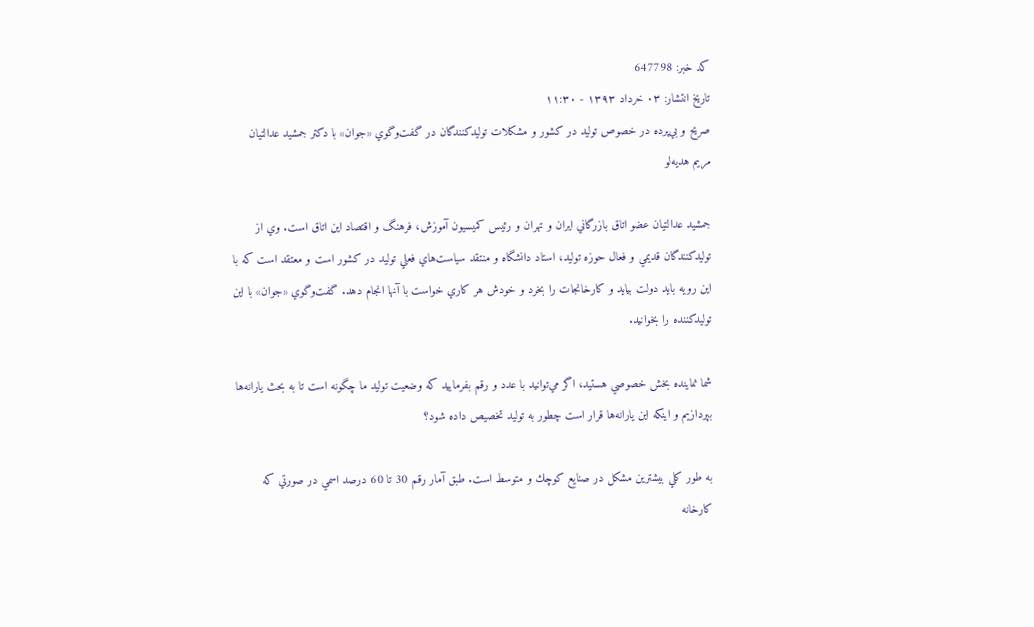کد خبر: 647798
تاریخ انتشار: ۰۳ خرداد ۱۳۹۳ - ۱۱:۳۰
صريح و بي‌پرده در خصوص توليد در كشور و مشكلات توليد‌كنندگان در گفت‌و‌گوي «جوان» با دكتر جمشيد عدالتيان
مريم هديه‌لو

جمشيد عدالتيان عضو اتاق بازرگاني ايران و تهران و رئيس كميسيون آموزش، فرهنگ و اقتصاد اين اتاق است. وي از توليدكنندگان قديمي و فعال حوزه توليد، استاد دانشگاه و منتقد سياست‌هاي فعلي توليد در كشور است و معتقد است كه با اين رويه بايد دولت بيايد و كارخانجات را بخرد و خودش هر كاري خواست با آنها انجام دهد. گفت‌و‌گوي «جوان» با اين توليد‌كننده را بخوانيد.

شما نماينده بخش خصوصي هستيد، اگر مي‌توانيد با عدد و رقم بفرماييد كه وضعيت توليد ما چگونه است تا به بحث يارانه‌ها بپردازيم و اينكه اين يارانه‌ها قرار است چطور به توليد تخصيص داده شود؟

به طور كلي بيشترين مشكل در صنايع كوچك و متوسط است. طبق آمار رقم 30 تا 60 درصد اسمي در صورتي كه كارخانه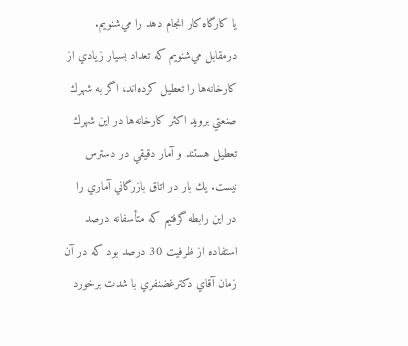يا كارگاه كار انجام دهد را مي‌شنويم. درمقابل مي‌شنويم كه تعداد بسيار زيادي از كارخانه‌ها را تعطيل كرده‌اند، اگر به شهرك صنعتي برويد اكثر كارخانه‌ها در اين شهرك تعطيل هستند و آمار دقيقي در دسترس نيست. يك بار در اتاق بازرگاني آماري را در اين رابطه گرفتيم كه متأسفانه درصد استفاده از ظرفيت 30 درصد بود كه در آن زمان آقاي دكترغضنفري با شدت برخورد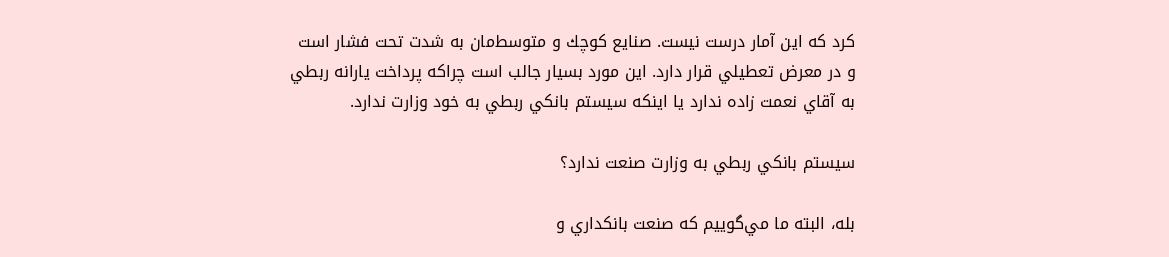كرد كه اين آمار درست نيست. صنايع كوچك و متوسط‌مان به شدت تحت فشار است و در معرض تعطيلي قرار دارد. اين مورد بسيار جالب است چراكه پرداخت يارانه ربطي به آقاي نعمت زاده ندارد يا اينكه سيستم بانكي ربطي به خود وزارت ندارد.

سيستم بانكي ربطي به وزارت صنعت ندارد؟

بله، البته ما مي‌گوييم كه صنعت بانكداري و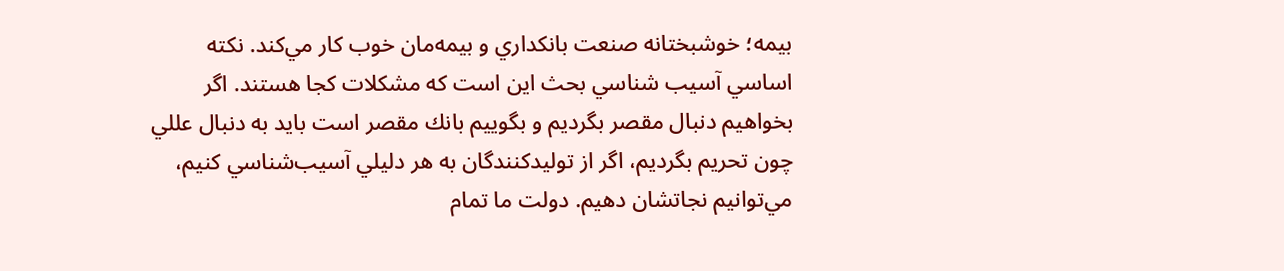بيمه؛ خوشبختانه صنعت بانكداري و بيمه‌مان خوب كار مي‌كند. نكته اساسي آسيب شناسي بحث اين است كه مشكلات كجا هستند. ا‌گر بخواهيم دنبال مقصر بگرديم و بگوييم بانك مقصر است بايد به دنبال عللي چون تحريم بگرديم، اگر از توليدكنندگان به هر دليلي آسيب‌شناسي كنيم، مي‌توانيم نجاتشان دهيم. دولت ما تمام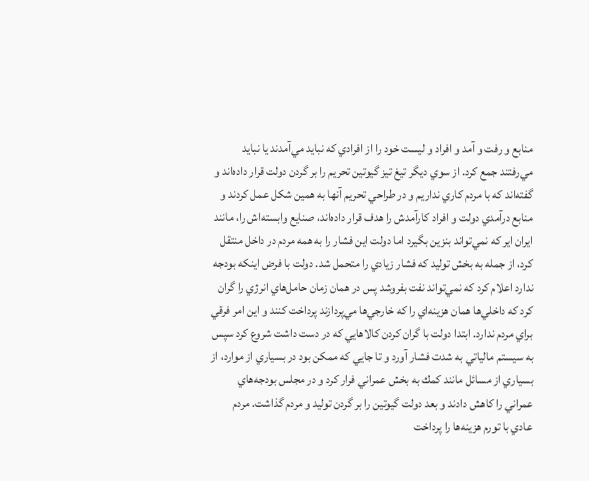منابع و رفت و آمد و افراد و ليست خود را از افرادي كه نبايد مي‌آمدند يا نبايد مي‌رفتند جمع كرد. از سوي ديگر تيغ تيز گيوتين تحريم را بر گردن دولت قرار داده‌اند و گفته‌اند كه با مردم كاري نداريم و در طراحي تحريم آنها به همين شكل عمل كردند و منابع درآمدي دولت و افراد كارآمدش را هدف قرار داده‌اند، صنايع وابسته‌اش را، مانند ايران اير كه نمي‌تواند بنزين بگيرد اما دولت اين فشار را به همه مردم در داخل منتقل كرد، از جمله به بخش توليد كه فشار زيادي را متحمل شد. دولت با فرض اينكه بودجه ندارد اعلام كرد كه نمي‌تواند نفت بفروشد پس در همان زمان حامل‌هاي انرژي را گران كرد كه داخلي‌ها همان هزينه‌اي را كه خارجي‌ها مي‌پردازند پرداخت كنند و اين امر فرقي براي مردم ندارد. ابتدا دولت با گران كردن كالاهايي كه در دست داشت شروع كرد سپس به سيستم مالياتي به شدت فشار آورد و تا جايي كه ممكن بود در بسياري از موارد، از بسياري از مسائل مانند كمك به بخش عمراني فرار كرد و در مجلس بودجه‌هاي عمراني را كاهش دادند و بعد دولت گيوتين را بر گردن توليد و مردم گذاشت. مردم عادي با تورم هزينه‌ها را پرداخت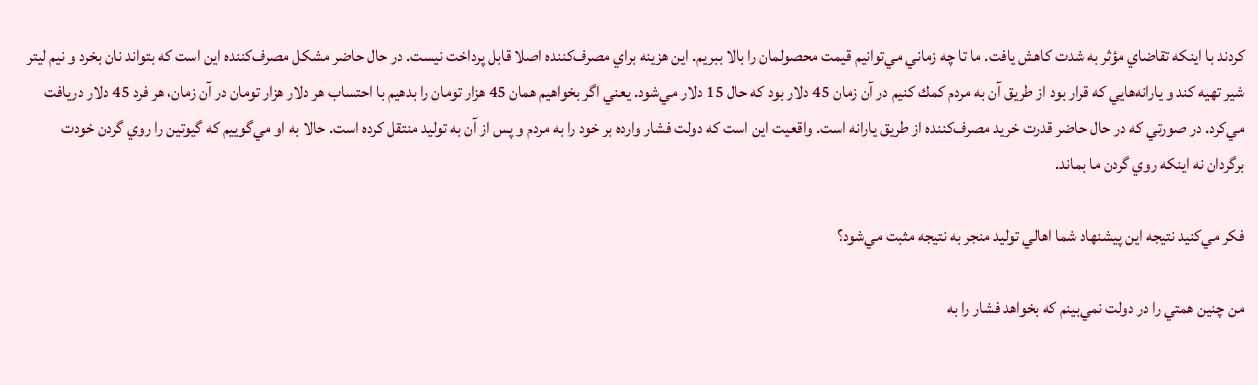كردند با اينكه تقاضاي مؤثر به شدت كاهش يافت. ما تا چه زماني مي‌توانيم قيمت محصولمان را بالا ببريم. اين هزينه براي مصرف‌كننده اصلا قابل پرداخت نيست. در حال حاضر مشكل مصرف‌كننده اين است كه بتواند نان بخرد و نيم ليتر شير تهيه كند و يارانه‌هايي كه قرار بود از طريق آن به مردم كمك كنيم در آن زمان 45 دلار بود كه حال 15 دلار مي‌شود. يعني اگر بخواهيم همان 45 هزار تومان را بدهيم با احتساب هر دلار هزار تومان در آن زمان، هر فرد 45 دلار دريافت مي‌كرد. در صورتي كه در حال حاضر قدرت خريد مصرف‌كننده از طريق يارانه است. واقعيت اين است كه دولت فشار وارده بر خود را به مردم و پس از آن به توليد منتقل كرده است. حالا به او مي‌گوييم كه گيوتين را روي گردن خودت برگردان نه اينكه روي گردن ما بماند.

فكر مي‌كنيد نتيجه اين پيشنهاد شما اهالي توليد منجر به نتيجه مثبت مي‌شود؟

من چنين همتي را در دولت نمي‌بينم كه بخواهد فشار را به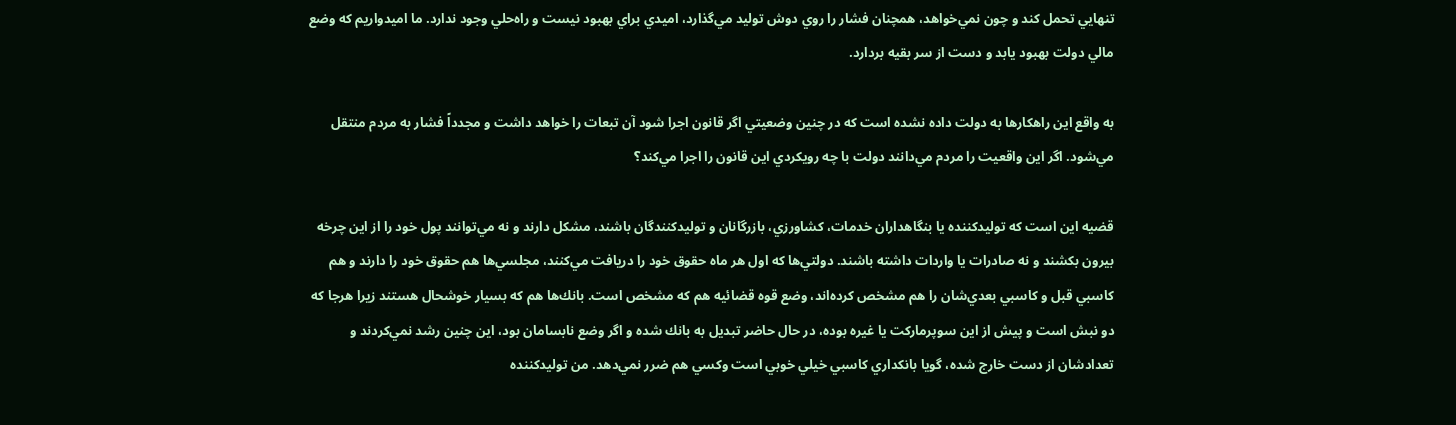تنهايي تحمل كند و چون نمي‌خواهد، همچنان فشار را روي دوش توليد مي‌گذارد، اميدي براي بهبود نيست و راه‌حلي وجود ندارد. ما اميدواريم كه وضع مالي دولت بهبود يابد و دست از سر بقيه بردارد.

به واقع اين راهكارها به دولت داده نشده است كه در چنين وضعيتي اگر قانون اجرا شود آن تبعات را خواهد داشت و مجدداً فشار به مردم منتقل مي‌شود. اگر اين واقعيت را مردم مي‌دانند دولت با چه رويكردي اين قانون را اجرا مي‌كند؟

قضيه اين است كه توليدكننده يا بنگاهداران خدمات، كشاورزي، بازرگانان و توليدكنندگان باشند، مشكل دارند و نه مي‌توانند پول خود را از اين چرخه بيرون بكشند و نه صادرات يا واردات داشته باشند. دولتي‌ها كه اول هر ماه حقوق خود را دريافت مي‌كنند، مجلسي‌ها هم حقوق خود را دارند و هم كاسبي قبل و كاسبي بعدي‌شان را هم مشخص كرده‌اند، وضع قوه قضائيه هم كه مشخص است. بانك‌ها هم كه بسيار خوشحال هستند زيرا هرجا كه دو نبش است و پيش از اين سوپرماركت يا غيره بوده، در حال حاضر تبديل به بانك شده و اگر وضع نابسامان بود، اين چنين رشد نمي‌كردند و تعدادشان از دست خارج شده، گويا بانكداري كاسبي خيلي خوبي است وكسي هم ضرر نمي‌دهد. من توليدكننده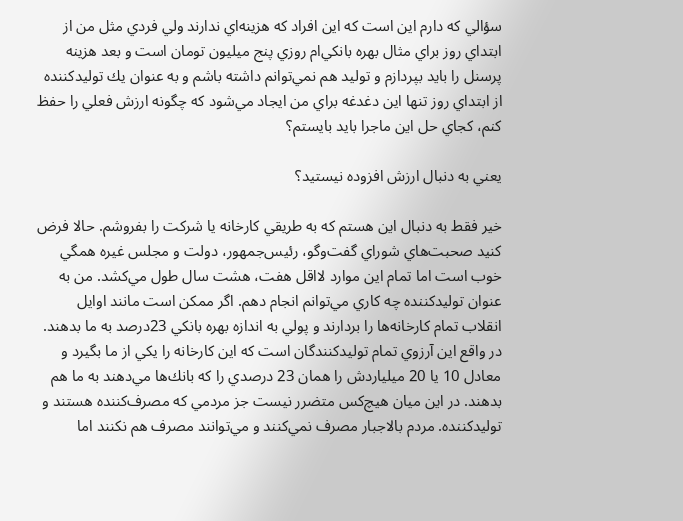سؤالي كه دارم اين است كه اين افراد كه هزينه‌اي ندارند ولي فردي مثل من از ابتداي روز براي مثال بهره بانكي‌ام روزي پنج ميليون تومان است و بعد هزينه پرسنل را بايد بپردازم و توليد هم نمي‌توانم داشته باشم و به عنوان يك توليدكننده از ابتداي روز تنها اين دغدغه براي من ايجاد مي‌شود كه چگونه ارزش فعلي را حفظ كنم، كجاي حل اين ماجرا بايد بايستم؟

يعني به دنبال ارزش افزوده نيستيد؟

خير فقط به دنبال اين هستم كه به طريقي كارخانه يا شركت را بفروشم. حالا فرض كنيد صحبت‌هاي شوراي گفت‌وگو، رئيس‌جمهور، دولت و مجلس غيره همگي خوب است اما تمام اين موارد لااقل هفت، هشت سال طول مي‌كشد. من به عنوان توليدكننده چه كاري مي‌توانم انجام دهم. اگر ممكن است مانند اوايل انقلاب تمام كارخانه‌ها را بردارند و پولي به اندازه بهره بانكي 23درصد به ما بدهند. در واقع اين آرزوي تمام توليدكنندگان است كه اين كارخانه را يكي از ما بگيرد و معادل 10 يا 20 ميلياردش را همان 23 درصدي را كه بانك‌ها مي‌دهند به ما هم بدهند. در اين ميان هيچ‌كس متضرر نيست جز مردمي كه مصرف‌كننده هستند و توليدكننده. مردم بالاجبار مصرف نمي‌كنند و مي‌توانند مصرف هم نكنند اما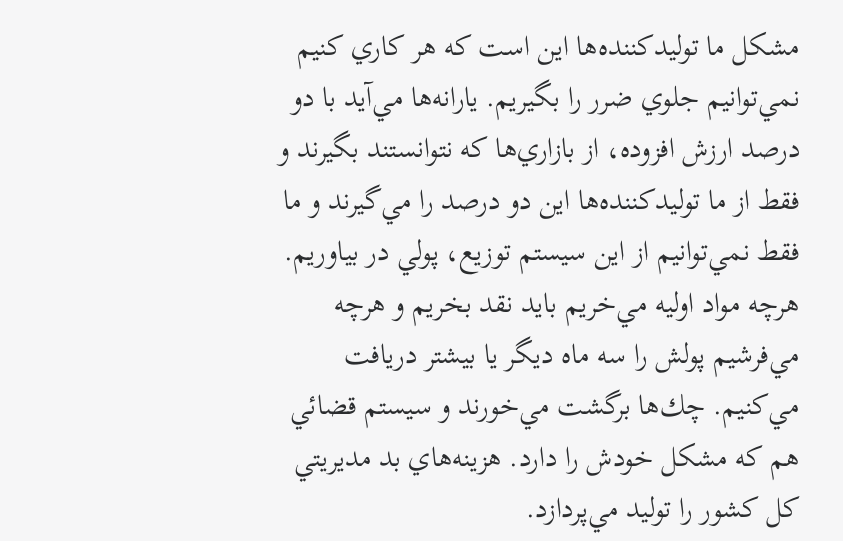مشكل ما توليدكننده‌ها اين است كه هر كاري كنيم نمي‌توانيم جلوي ضرر را بگيريم. يارانه‌ها مي‌آيد با دو درصد ارزش افزوده، از بازاري‌ها كه نتوانستند بگيرند و فقط از ما توليدكننده‌ها اين دو درصد را مي‌گيرند و ما فقط نمي‌توانيم از اين سيستم توزيع، پولي در بياوريم. هرچه مواد اوليه مي‌خريم بايد نقد بخريم و هرچه مي‌فرشيم پولش را سه ماه ديگر يا بيشتر دريافت مي‌كنيم. چك‌ها برگشت مي‌خورند و سيستم قضائي هم كه مشكل خودش را دارد. هزينه‌هاي بد مديريتي كل كشور را توليد مي‌پردازد.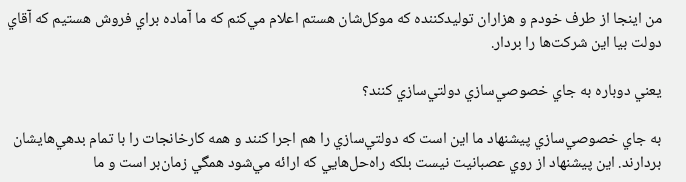من اينجا از طرف خودم و هزاران توليدكننده كه موكل‌شان هستم اعلام مي‌كنم كه ما آماده براي فروش هستيم كه آقاي دولت بيا اين شركت‌ها را بردار.

يعني دوباره به جاي خصوصي‌سازي دولتي‌سازي كنند؟

به جاي خصوصي‌سازي پيشنهاد ما اين است كه دولتي‌سازي را هم اجرا كنند و همه كارخانجات را با تمام بدهي‌هايشان بردارند. اين پيشنهاد از روي عصبانيت نيست بلكه راه‌حل‌هايي كه ارائه مي‌شود همگي زمان‌بر است و ما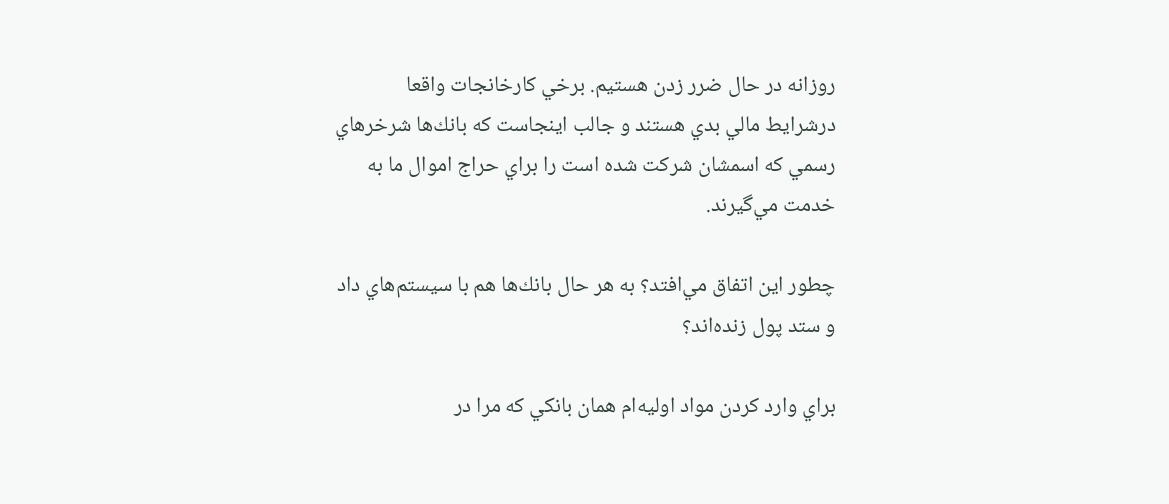روزانه در حال ضرر زدن هستيم. برخي كارخانجات واقعا درشرايط مالي بدي هستند و جالب اينجاست كه بانك‌ها شرخرهاي رسمي كه اسمشان شركت شده است را براي حراج اموال ما به خدمت مي‌گيرند.

چطور اين اتفاق مي‌افتد؟ به هر حال بانك‌ها هم با سيستم‌هاي داد و ستد پول زنده‌اند؟

براي وارد كردن مواد اوليه‌ام همان بانكي كه مرا در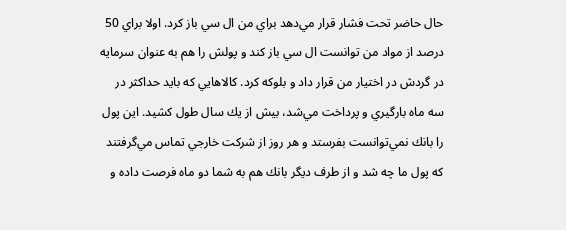حال حاضر تحت فشار قرار مي‌دهد براي من ال سي باز كرد. اولا براي 50 درصد از مواد من توانست ال سي باز كند و پولش را هم به عنوان سرمايه در گردش در اختيار من قرار داد و بلوكه كرد. كالاهايي كه بايد حداكثر در سه ماه بارگيري و پرداخت مي‌شد، بيش از يك سال طول كشيد. اين پول را بانك نمي‌توانست بفرستد و هر روز از شركت خارجي تماس مي‌گرفتند كه پول ما چه شد و از طرف ديگر بانك هم به شما دو ماه فرصت داده و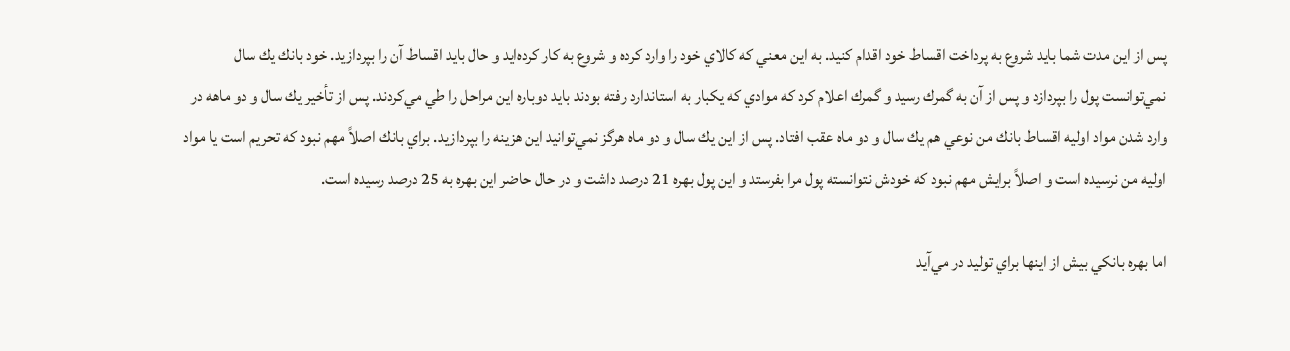پس از اين مدت شما بايد شروع به پرداخت اقساط خود اقدام كنيد. به اين معني كه كالاي خود را وارد كرده و شروع به كار كرده‌ايد و حال بايد اقساط آن را بپردازيد. خود بانك يك سال نمي‌توانست پول را بپردازد و پس از آن به گمرك رسيد و گمرك اعلام كرد كه موادي كه يكبار به استاندارد رفته بودند بايد دوباره اين مراحل را طي مي‌كردند. پس از تأخير يك سال و دو ماهه در وارد شدن مواد اوليه اقساط بانك من نوعي هم يك سال و دو ماه عقب افتاد. پس از اين يك سال و دو ماه هرگز نمي‌توانيد اين هزينه را بپردازيد. براي بانك اصلاً مهم نبود كه تحريم است يا مواد اوليه من نرسيده است و اصلاً برايش مهم نبود كه خودش نتوانسته پول مرا بفرستد و اين پول بهره 21 درصد داشت و در حال حاضر اين بهره به 25 درصد رسيده است.

اما بهره بانكي بيش از اينها براي توليد در مي‌آيد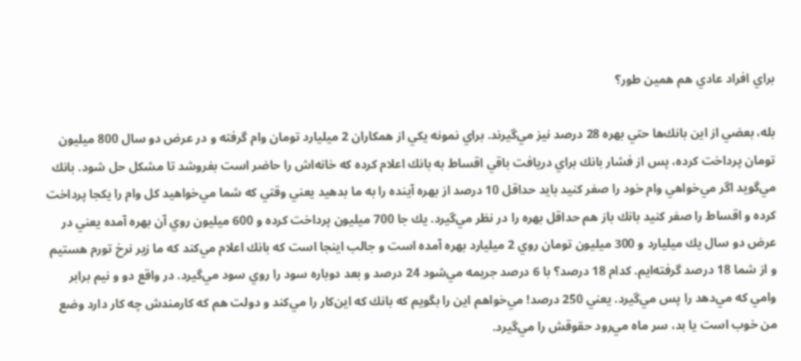براي افراد عادي هم همين طور؟

بله، بعضي از اين بانك‌ها حتي بهره 28 درصد نيز مي‌گيرند. براي نمونه يكي از همكاران 2 ميليارد تومان وام گرفته و در عرض دو سال 800 ميليون تومان پرداخت كرده، پس از فشار بانك براي دريافت باقي اقساط به بانك اعلام كرده كه خانه‌اش را حاضر است بفروشد تا مشكل حل شود. بانك مي‌گويد اگر مي‌خواهي وام خود را صفر كنيد بايد حداقل 10 درصد از بهره آينده را به ما بدهيد يعني وقتي كه شما مي‌خواهيد كل وام را يكجا پرداخت كرده و اقساط را صفر كنيد بانك باز هم حداقل بهره را در نظر مي‌گيرد. يك جا 700 ميليون پرداخت كرده و 600 ميليون روي آن بهره آمده يعني در عرض دو سال يك ميليارد و 300 ميليون تومان روي 2 ميليارد بهره آمده است و جالب اينجا است كه بانك اعلام مي‌كند كه ما زير نرخ تورم هستيم و از شما 18 درصد گرفته‌ايم. كدام 18 درصد؟ با 6 درصد جريمه مي‌شود 24 درصد و بعد دوباره سود را روي سود مي‌گيرد. در واقع دو و نيم برابر وامي كه مي‌دهد را پس مي‌گيرد. يعني 250 درصد! مي‌خواهم اين را بگويم كه بانك كه اين‌كار را مي‌كند و دولت هم كه كارمندش چه كار دارد وضع من خوب است يا بد، سر ماه مي‌رود حقوقش را مي‌گيرد.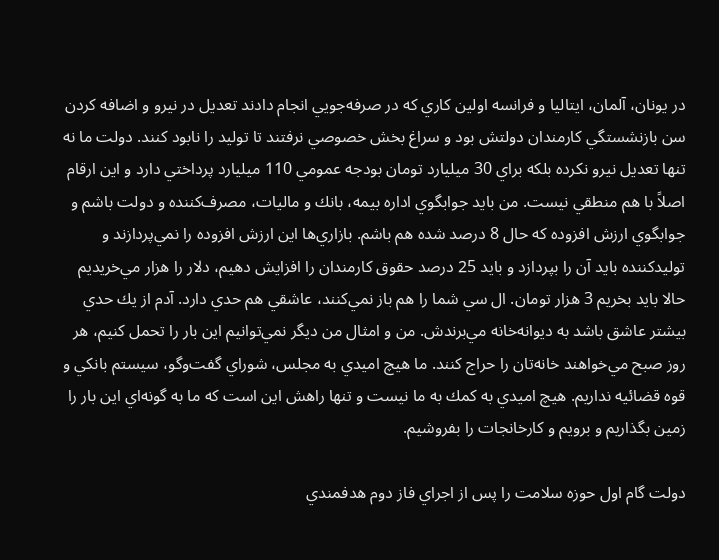در يونان، آلمان، ايتاليا و فرانسه اولين كاري كه در صرفه‌جويي انجام دادند تعديل در نيرو و اضافه كردن سن بازنشستگي كارمندان دولتش بود و سراغ بخش خصوصي نرفتند تا توليد را نابود كنند. دولت ما نه تنها تعديل نيرو نكرده بلكه براي 30 ميليارد تومان بودجه عمومي 110 ميليارد پرداختي دارد و اين ارقام اصلاً با هم منطقي نيست. من بايد جوابگوي اداره بيمه، بانك و ماليات، مصرف‌كننده و دولت باشم و جوابگوي ارزش افزوده كه حال 8 درصد شده هم باشم. بازاري‌ها اين ارزش افزوده را نمي‌پردازند و توليدكننده بايد آن را بپردازد و بايد 25 درصد حقوق كارمندان را افزايش دهيم، دلار را هزار مي‌خريديم حالا بايد بخريم 3 هزار تومان. ال سي شما را هم باز نمي‌كنند، عاشقي هم حدي دارد. آدم از يك حدي بيشتر عاشق باشد به ديوانه‌خانه مي‌برندش. من و امثال من ديگر نمي‌توانيم اين بار را تحمل كنيم، هر روز صبح مي‌خواهند خانه‌تان را حراج كنند. ما هيچ اميدي به مجلس، شوراي گفت‌وگو، سيستم بانكي و قوه قضائيه نداريم. هيچ اميدي به كمك به ما نيست و تنها راهش اين است كه ما به گونه‌اي اين بار را زمين بگذاريم و برويم و كارخانجات را بفروشيم.

دولت گام اول حوزه سلامت را پس از اجراي فاز دوم هدفمندي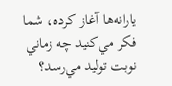يارانه‌ها آغاز كرده، شما فكر مي‌كنيد چه زماني نوبت توليد مي‌رسد؟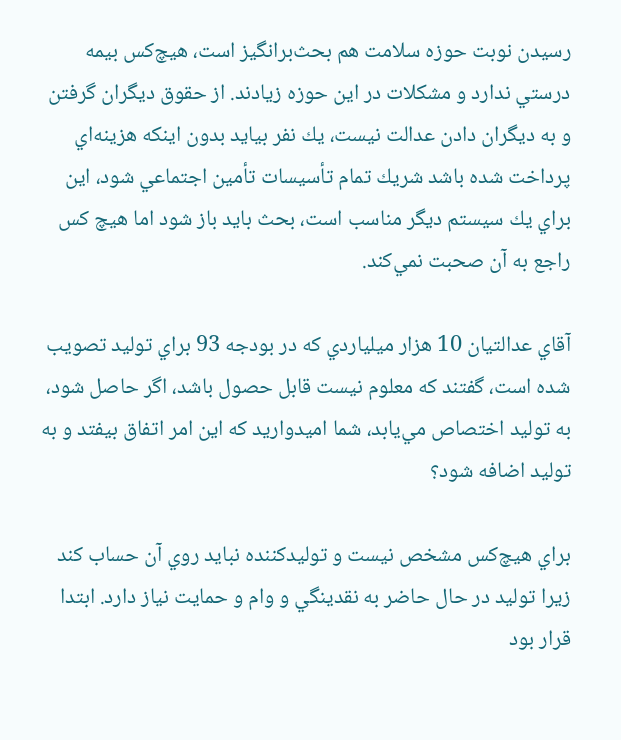رسيدن نوبت حوزه سلامت هم بحث‌برانگيز است، هيچ‌كس بيمه درستي ندارد و مشكلات در اين حوزه زيادند. از حقوق ديگران گرفتن و به ديگران دادن عدالت نيست، يك نفر بيايد بدون اينكه هزينه‌اي پرداخت شده باشد شريك تمام تأسيسات تأمين اجتماعي شود، اين براي يك سيستم ديگر مناسب است، بحث بايد باز شود اما هيچ كس راجع به آن صحبت نمي‌كند.

آقاي عدالتيان 10 هزار ميلياردي كه در بودجه 93 براي توليد تصويب شده است، گفتند كه معلوم نيست قابل حصول باشد، اگر حاصل شود، به توليد اختصاص مي‌يابد، شما اميدواريد كه اين امر اتفاق بيفتد و به توليد اضافه شود؟

براي هيچ‌كس مشخص نيست و توليد‌كننده نبايد روي آن حساب كند زيرا توليد در حال حاضر به نقدينگي و وام و حمايت نياز دارد. ابتدا قرار بود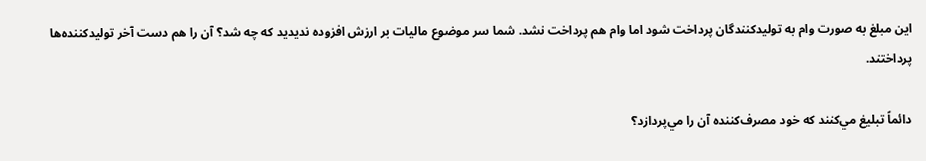اين مبلغ به صورت وام به توليد‌كنندگان پرداخت شود اما وام هم پرداخت نشد. شما سر موضوع ماليات بر ارزش افزوده نديديد كه چه شد؟ آن را هم دست آخر توليد‌كننده‌ها پرداختند.

دائماً تبليغ مي‌كنند كه خود مصرف‌كننده آن را مي‌پردازد؟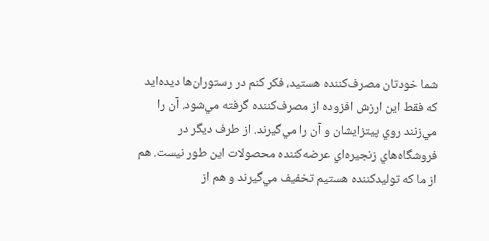شما خودتان مصرف‌كننده هستيد، فكر كنم در رستوران‌ها ديده‌ايد كه فقط اين ارزش افزوده از مصرف‌كننده گرفته مي‌شود. آن را مي‌زنند روي پيتزايشان و آن را مي‌گيرند. از طرف ديگر در فروشگاه‌هاي زنجيره‌اي عرضه‌كننده محصولات اين طور نيست. هم از ما كه توليد‌كننده هستيم تخفيف مي‌گيرند و هم از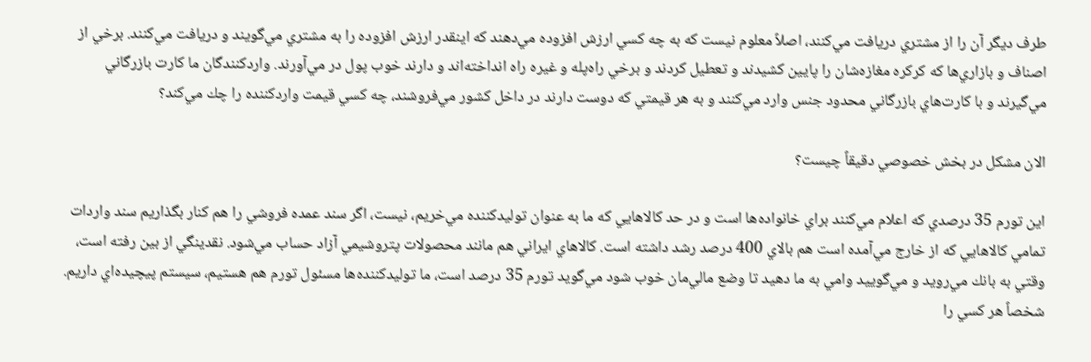طرف ديگر آن را از مشتري دريافت مي‌كنند، اصلاً معلوم نيست كه به چه كسي ارزش افزوده مي‌دهند كه اينقدر ارزش افزوده را به مشتري مي‌گويند و دريافت مي‌كنند. برخي از اصناف و بازاري‌ها كه كركره مغازه‌شان را پايين كشيدند و تعطيل كردند و برخي راه‌پله و غيره راه انداخته‌اند و دارند خوب پول در مي‌آورند. وارد‌كنندگان ما كارت بازرگاني مي‌گيرند و با كارت‌هاي بازرگاني محدود جنس وارد مي‌كنند و به هر قيمتي كه دوست دارند در داخل كشور مي‌فروشند، چه كسي قيمت وارد‌كننده را چك مي‌كند؟

الان مشكل در بخش خصوصي دقيقاً چيست؟

اين تورم 35 درصدي كه اعلام مي‌كنند براي خانواده‌ها است و در حد كالاهايي كه ما به عنوان توليد‌كننده مي‌خريم، نيست، اگر سند عمده فروشي را هم كنار بگذاريم سند واردات تمامي كالاهايي كه از خارج مي‌آمده است هم بالاي 400 درصد رشد داشته است. كالاهاي ايراني هم مانند محصولات پتروشيمي آزاد حساب مي‌شود. نقدينگي از بين رفته است، وقتي به بانك مي‌رويد و مي‌گوييد وامي به ما دهيد تا وضع‌ مالي‌مان خوب شود مي‌گويد تورم 35 درصد است، ما توليد‌كننده‌ها مسئول تورم هم هستيم، سيستم پيچيده‌اي داريم. شخصاً هر كسي را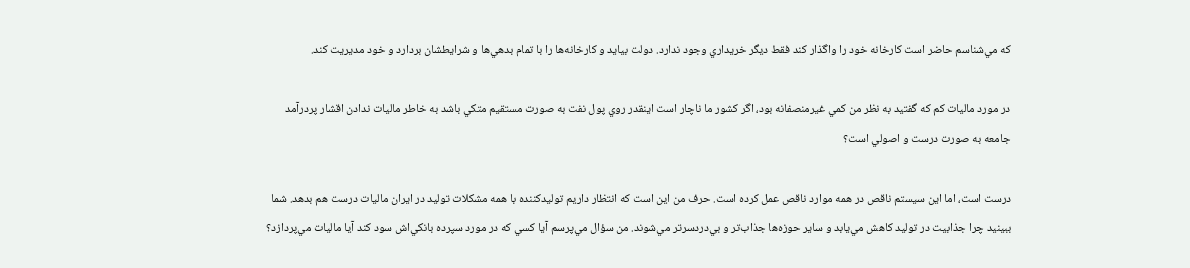كه مي‌شناسم حاضر است كارخانه خود را واگذار كند فقط ديگر خريداري وجود ندارد. دولت بيايد و كارخانه‌ها را با تمام بدهي‌ها و شرايطشان بردارد و خود مديريت كند.

در مورد ماليات كم كه گفتيد به نظر من كمي غير‌منصفانه بود، اگر كشور ما ناچار است اينقدر روي پول نفت به صورت مستقيم متكي باشد به خاطر ماليات ندادن اقشار پردرآمد جامعه به صورت درست و اصولي است؟

درست است، اما اين سيستم ناقص در همه موارد ناقص عمل كرده است. حرف من اين است كه انتظار داريم توليد‌كننده با همه مشكلات توليد در ايران ماليات درست هم بدهد. شما ببينيد چرا جذابيت در توليد كاهش مي‌يابد و ساير حوزه‌ها جذاب‌تر و بي‌دردسر‌تر مي‌شوند. من سؤال مي‌پرسم آيا كسي كه در مورد سپرده بانكي‌اش سود كند آيا ماليات مي‌پردازد؟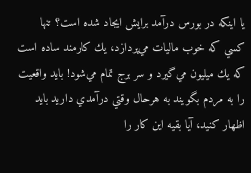يا اينكه در بورس درآمد برايش ايجاد شده است؟ تنها كسي كه خوب ماليات مي‌پردازد، يك كارمند ساده است كه يك ميليون مي‌گيرد و سر برج تمام مي‌شود! بايد واقعيت را به مردم بگويند به هرحال وقتي درآمدي داريد بايد اظهار كنيد، آيا بقيه اين كار را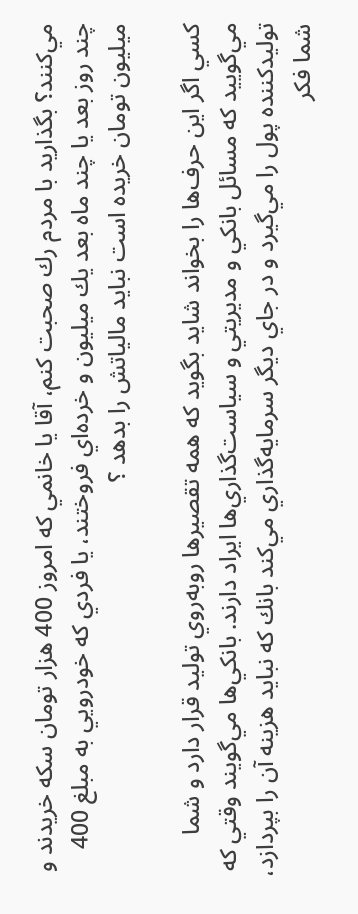مي‌كنند؟ بگذاريد با مردم رك صحبت كنم، آقا يا خانمي كه امروز 400 هزار تومان سكه خريدند و چند روز بعد يا چند ماه بعد يك ميليون و خرده‌اي فروختند، يا فردي كه خودرويي به مبلغ 400 ميليون تومان خريده است نبايد مالياتش را بدهد ؟

كسي اگر اين حرف‌ها را بخواند شايد بگويد كه همه تقصيرها روبه‌روي توليد قرار دارد و شما مي‌گوييد كه مسائل بانكي و مديريتي و سياست‌گذاري‌ها ايراد دارند. بانكي‌ها مي‌گويند وقتي كه توليد‌كننده پول را مي‌گيرد و در جاي ديگر سرمايه‌گذاري مي‌كند بانك كه نبايد هزينه آن را بپردازد، شما فكر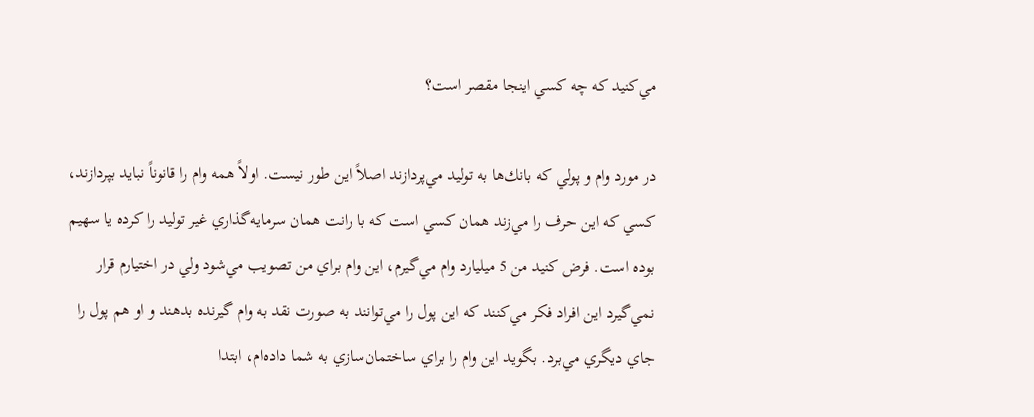مي‌كنيد كه چه كسي اينجا مقصر است؟

در مورد وام و پولي كه بانك‌ها به توليد مي‌پردازند اصلاً اين طور نيست. اولاً همه وام را قانوناً نبايد بپردازند، كسي كه اين حرف را مي‌زند همان كسي است كه با رانت همان سرمايه‌گذاري غير توليد را كرده يا سهيم بوده است. فرض كنيد من 5 ميليارد وام مي‌گيرم، اين وام براي من تصويب مي‌شود ولي در اختيارم قرار نمي‌گيرد اين افراد فكر مي‌كنند كه اين پول را مي‌توانند به صورت نقد به وام گيرنده بدهند و او هم پول را جاي ديگري مي‌برد. بگويد اين وام را براي ساختمان‌سازي به شما داده‌ام، ابتدا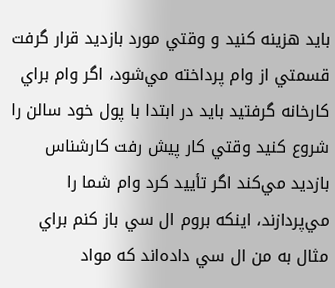بايد هزينه كنيد و وقتي مورد بازديد قرار گرفت قسمتي از وام پرداخته مي‌شود، اگر وام براي كارخانه گرفتيد بايد در ابتدا با پول خود سالن را شروع كنيد وقتي كار پيش رفت كارشناس بازديد مي‌كند اگر تأييد كرد وام شما را مي‌پردازند، اينكه بروم ال سي باز كنم براي مثال به من ال سي داده‌اند كه مواد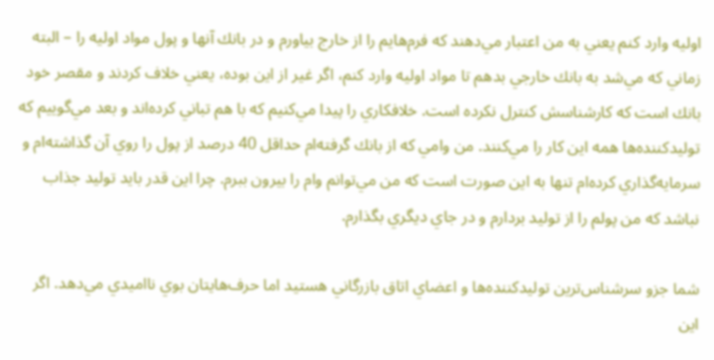اوليه وارد كنم يعني به من اعتبار مي‌دهند كه فرم‌هايم را از خارج بياورم و در بانك آنها و پول مواد اوليه را – البته زماني كه مي‌شد به بانك خارجي بدهم تا مواد اوليه وارد كنم، اگر غير از اين بوده، يعني خلاف كردند و مقصر خود بانك است كه كارشناسش كنترل نكرده است. خلافكاري را پيدا مي‌كنيم كه با هم تباني كرده‌اند و بعد مي‌گوييم كه توليد‌كننده‌ها همه اين كار را مي‌كنند. من وامي كه از بانك گرفته‌ام حداقل 40 در‌صد از پول را روي آن گذاشته‌ام و سرمايه‌گذاري كرده‌ام تنها به اين صورت است كه من مي‌توانم وام را بيرون ببرم. چرا اين قدر بايد توليد جذاب نباشد كه من پولم را از توليد بردارم و در جاي ديگري بگذارم.

شما جزو سرشناس‌ترين توليد‌كننده‌ها و اعضاي اتاق بازرگاني هستيد اما حرف‌هايتان بوي نااميدي مي‌دهد. اگر اين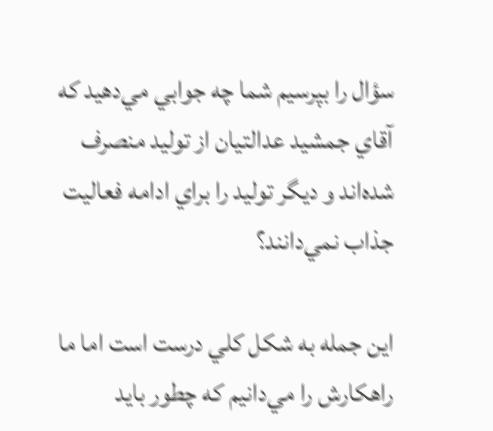سؤال را بپرسيم شما چه جوابي مي‌دهيد كه آقاي جمشيد عدالتيان از توليد منصرف شده‌اند و ديگر توليد را براي ادامه فعاليت جذاب نمي‌دانند؟

اين جمله به شكل كلي درست است اما ما راهكارش را مي‌دانيم كه چطور بايد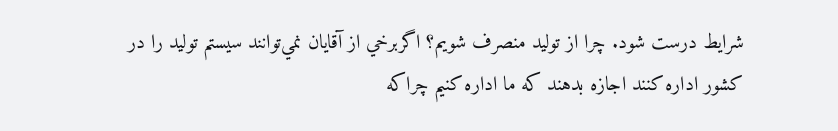شرايط درست شود. چرا از توليد منصرف شويم؟ اگربرخي از آقايان نمي‌توانند سيستم توليد را در كشور اداره كنند اجازه بدهند كه ما اداره كنيم چراكه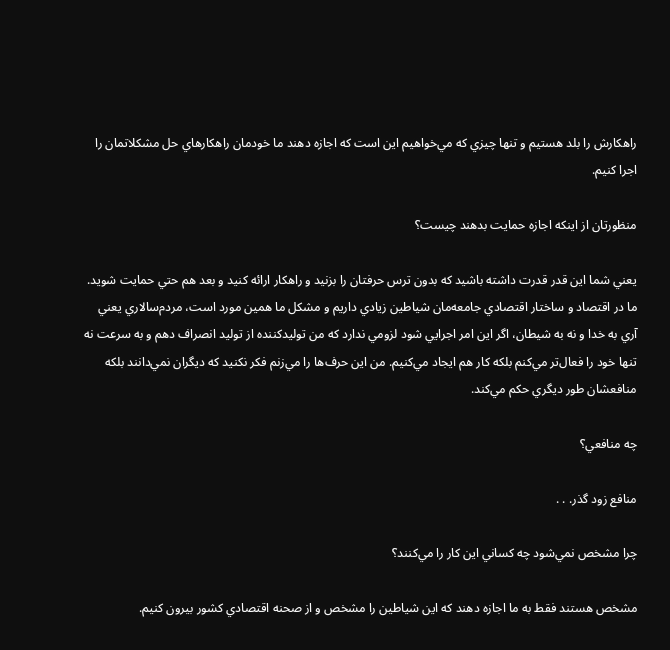راهكارش را بلد هستيم و تنها چيزي كه مي‌خواهيم اين است كه اجازه دهند ما خودمان راهكارهاي حل مشكلاتمان را اجرا كنيم.

منظورتان از اينكه اجازه حمايت بدهند چيست؟

يعني شما اين قدر قدرت داشته باشيد كه بدون ترس حرفتان را بزنيد و راهكار ارائه كنيد و بعد هم حتي حمايت شويد. ما در اقتصاد و ساختار اقتصادي جامعه‌مان شياطين زيادي داريم و مشكل ما همين مورد است، مردم‌سالاري يعني آري به خدا و نه به شيطان، اگر اين امر اجرايي شود لزومي ندارد كه من توليد‌كننده از توليد انصراف دهم و به سرعت نه تنها خود را فعال‌تر مي‌كنم بلكه كار هم ايجاد مي‌كنيم. من اين حرف‌ها را مي‌زنم فكر نكنيد كه ديگران نمي‌دانند بلكه منافعشان طور ديگري حكم مي‌كند.

چه منافعي؟

منافع زود گذر. . .

چرا مشخص نمي‌شود چه كساني اين كار را مي‌كنند؟

مشخص هستند فقط به ما اجازه دهند كه اين شياطين را مشخص و از صحنه اقتصادي كشور بيرون كنيم.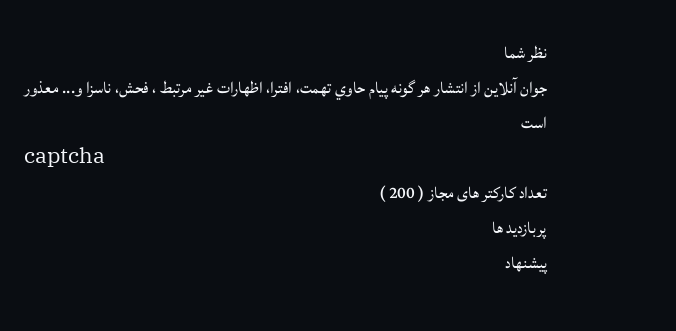نظر شما
جوان آنلاين از انتشار هر گونه پيام حاوي تهمت، افترا، اظهارات غير مرتبط ، فحش، ناسزا و... معذور است
captcha
تعداد کارکتر های مجاز ( 200 )
پربازدید ها
پیشنهاد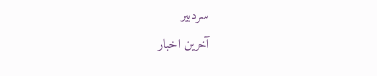سردبیر
آخرین اخبار